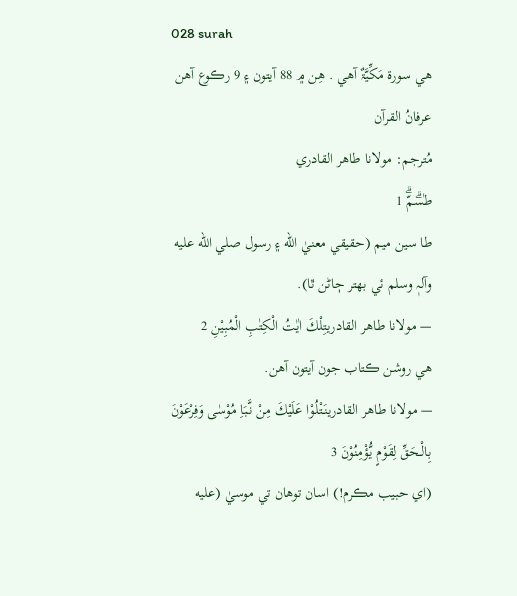028 surah
ھي سورة مَکِّیَّۃٌ آھي . ھِن ۾ 88 آيتون ۽ 9 رڪوع آھن
عرفانُ القرآن
مُترجم: مولانا طاھر القادري
طٰسۗمّۗ 1
طا سين ميم (حقيقي معنيٰ الله ۽ رسول صلي الله عليه وآلہٖ وسلم ئي بهتر ڄاڻن ٿا).
— مولانا طاھر القادريتِلْكَ اٰيٰتُ الْكِتٰبِ الْمُبِيْنِ 2
هي روشن ڪتاب جون آيتون آهن.
— مولانا طاھر القادرينَتْلُوْا عَلَيْكَ مِنْ نَّبَاِ مُوْسٰى وَفِرْعَوْنَ بِالْـحَقِّ لِقَوْمٍ يُّؤْمِنُوْنَ 3
(اي حبيب مڪرم!) اسان توهان تي موسيٰ (عليه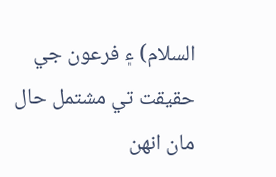السلام) ۽ فرعون جي حقيقت تي مشتمل حال مان انهن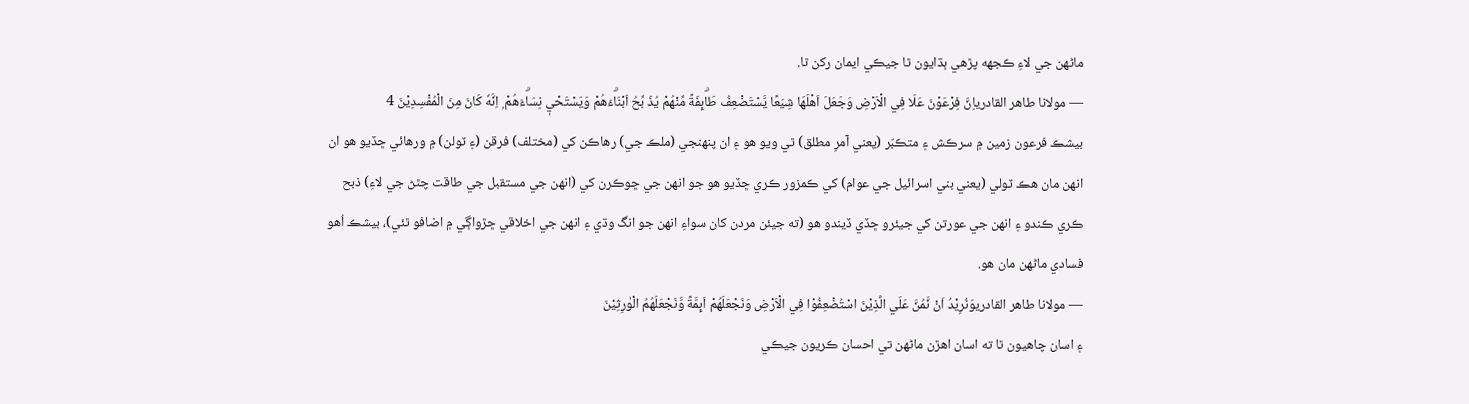ماڻهن جي لاءِ ڪجهه پڙهي ٻڌايون ٿا جيڪي ايمان رکن ٿا.
— مولانا طاھر القادرياِنَّ فِرْعَوْنَ عَلَا فِي الْاَرْضِ وَجَعَلَ اَهْلَهَا شِيَعًا يَّسْتَضْعِفُ طَاۗىِٕفَةً مِّنْهُمْ يُذَ بِّحُ اَبْنَاۗءَهُمْ وَيَسْتَحْيٖ نِسَاۗءَهُمْ ۭ اِنَّهٗ كَانَ مِنَ الْمُفْسِدِيْنَ 4
بيشڪ فرعون زمين ۾ سرڪش ۽ متڪبّر (يعني آمرِ مطلق) ٿي ويو هو ۽ ان پنهنجي (ملڪ جي) رهاڪن کي (مختلف) فرقن (۽ ٽولن) ۾ ورهائي ڇڏيو هو ان انهن مان هڪ ٽولي (يعني بني اسرائيل جي عوام) کي ڪمزور ڪري ڇڏيو هو جو انهن جي ڇوڪرن کي (انهن جي مستقبل جي طاقت چٿڻ جي لاءِ) ذبح ڪري ڪندو ۽ انهن جي عورتن کي جيئرو ڇڏي ڏيندو هو (ته جيئن مردن کان سواءِ انهن جو انگ وڌي ۽ انهن جي اخلاقي ڇڙواڳي ۾ اضافو ٿئي)، بيشڪ اُهو فسادي ماڻهن مان هو.
— مولانا طاھر القادريوَنُرِيْدُ اَنْ نَّمُنَّ عَلَي الَّذِيْنَ اسْتُضْعِفُوْا فِي الْاَرْضِ وَنَجْعَلَهُمْ اَىِٕمَّةً وَّنَجْعَلَهُمُ الْوٰرِثِيْنَ
۽ اسان چاهيون ٿا ته اسان اهڙن ماڻهن تي احسان ڪريون جيڪي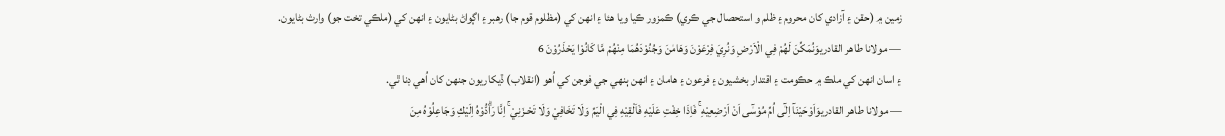زمين ۾ (حقن ۽ آزادي کان محروم ۽ ظلم و استحصال جي ڪري) ڪمزور ڪيا ويا هئا ۽ انهن کي (مظلوم قوم جا) رهبر ۽ اڳواڻ بڻايون ۽ انهن کي (ملڪي تخت جو) وارث بڻايون.
— مولانا طاھر القادريوَنُمَكِّنَ لَهُمْ فِي الْاَرْضِ وَنُرِيَ فِرْعَوْنَ وَهَامٰنَ وَجُنُوْدَهُمَا مِنْهُمْ مَّا كَانُوْا يَحْذَرُوْنَ 6
۽ اسان انهن کي ملڪ ۾ حڪومت ۽ اقتدار بخشيون ۽ فرعون ۽ هامان ۽ انهن ٻنهي جي فوجن کي اُهو (انقلاب) ڏيکاريون جنهن کان اُهي ڊنا ٿي.
— مولانا طاھر القادريوَاَوْحَيْنَآ اِلٰٓى اُمِّ مُوْسٰٓى اَنْ اَرْضِعِيْهِ ۚ فَاِذَا خِفْتِ عَلَيْهِ فَاَلْقِيْهِ فِي الْيَمِّ وَلَا تَخَافِيْ وَلَا تَحْـزَنِيْ ۚ اِنَّا رَاۗدُّوْهُ اِلَيْكِ وَجَاعِلُوْهُ مِنَ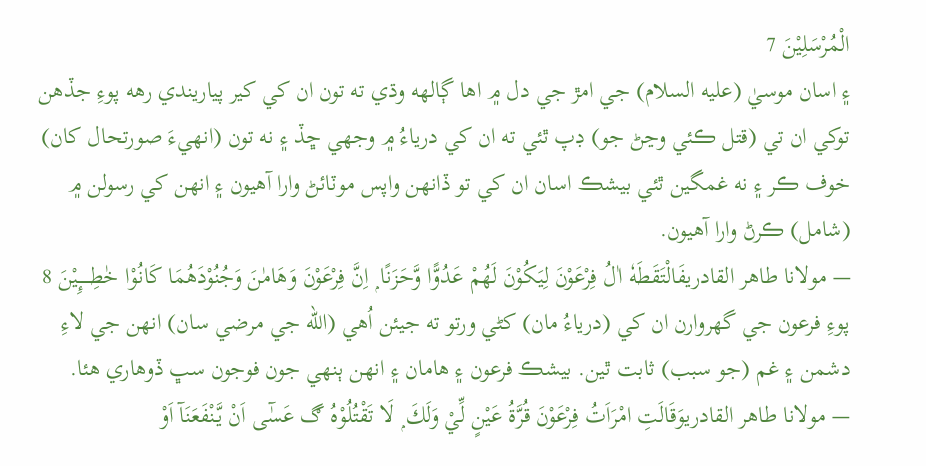الْمُرْسَلِيْنَ 7
۽ اسان موسيٰ (عليه السلام) جي امڙ جي دل ۾ اها ڳالهه وڌي ته تون ان کي کير پياريندي رهه پوءِ جڏهن توکي ان تي (قتل ڪئي وڃڻ جو) ڊپ ٿئي ته ان کي درياءُ ۾ وجهي ڇڏ ۽ نه تون (انهيءَ صورتحال کان) خوف ڪر ۽ نه غمگين ٿئي بيشڪ اسان ان کي تو ڏانهن واپس موٽائڻ وارا آهيون ۽ انهن کي رسولن ۾ (شامل) ڪرڻ وارا آهيون.
— مولانا طاھر القادريفَالْتَقَطَهٗ اٰلُ فِرْعَوْنَ لِيَكُوْنَ لَهُمْ عَدُوًّا وَّحَزَنًا ۭ اِنَّ فِرْعَوْنَ وَهَامٰنَ وَجُنُوْدَهُمَا كَانُوْا خٰطِـــــِٕيْنَ 8
پوءِ فرعون جي گهروارن ان کي (درياءُ مان) کڻي ورتو ته جيئن اُهي (الله جي مرضي سان) انهن جي لاءِ دشمن ۽ غم (جو سبب) ثابت ٿين. بيشڪ فرعون ۽ هامان ۽ انهن ٻنهي جون فوجون سڀ ڏوهاري هئا.
— مولانا طاھر القادريوَقَالَتِ امْرَاَتُ فِرْعَوْنَ قُرَّةُ عَيْنٍ لِّيْ وَلَكَ ۭ لَا تَقْتُلُوْهُ ڰ عَسٰٓى اَنْ يَّنْفَعَنَآ اَوْ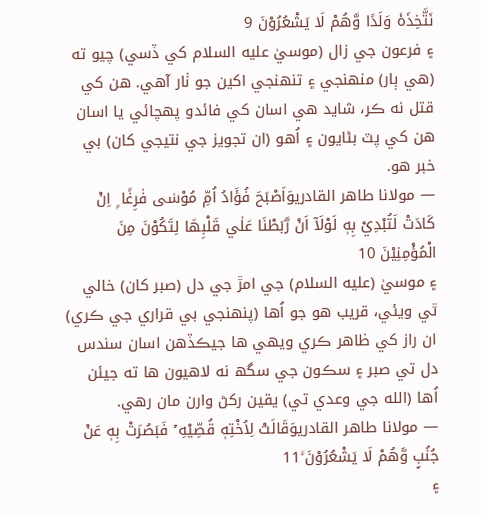نَتَّخِذَهٗ وَلَدًا وَّهُمْ لَا يَشْعُرُوْنَ 9
۽ فرعون جي زال (موسيٰ عليه السلام کي ڏسي) چيو ته (هي ٻار) منهنجي ۽ تنهنجي اکين جو ٺار آهي. هن کي قتل نه ڪر، شايد هي اسان کي فائدو پهچائي يا اسان هن کي پٽ بڻايون ۽ اُهو (ان تجويز جي نتيجي کان) بي خبر هو.
— مولانا طاھر القادريوَاَصْبَحَ فُؤَادُ اُمِّ مُوْسٰى فٰرِغًا ۭ اِنْ كَادَتْ لَتُبْدِيْ بِهٖ لَوْلَآ اَنْ رَّبَطْنَا عَلٰي قَلْبِهَا لِتَكُوْنَ مِنَ الْمُؤْمِنِيْنَ 10
۽ موسيٰ (عليه السلام) جي امڙ جي دل (صبر کان) خالي ٿي ويئي، قريب هو جو اُها (پنهنجي بي قراري جي ڪري) ان راز کي ظاهر ڪري ويهي ها جيڪڏهن اسان سندس دل تي صبر ۽ سڪون جي سگھ نه لاهيون ها ته جيئن اُها (الله جي وعدي تي) يقين رکڻ وارن مان رهي.
— مولانا طاھر القادريوَقَالَتْ لِاُخْتِهٖ قُصِّيْهِ ۡ فَبَصُرَتْ بِهٖ عَنْ جُنُبٍ وَّهُمْ لَا يَشْعُرُوْنَ ۙ11
۽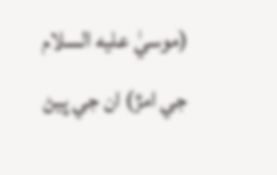(موسيٰ عليه السلام جي امڙ) ان جي ڀيڻ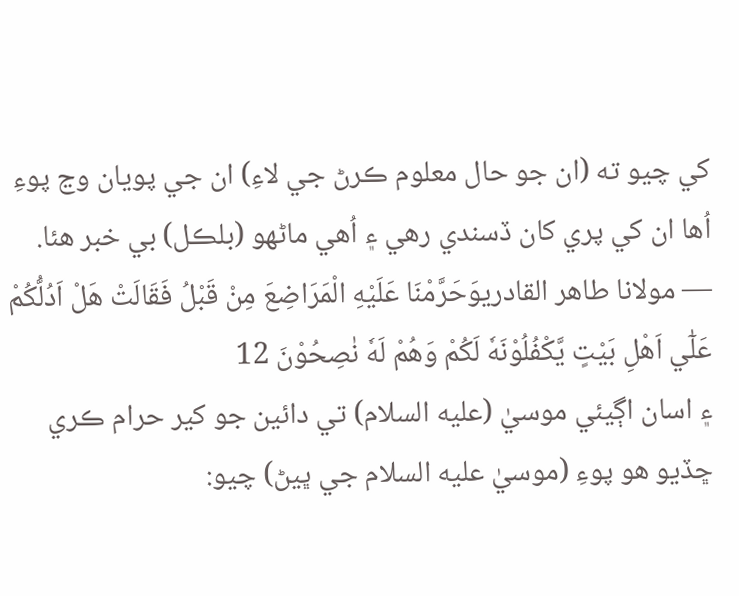کي چيو ته (ان جو حال معلوم ڪرڻ جي لاءِ) ان جي پويان وڃ پوءِ اُها ان کي پري کان ڏسندي رهي ۽ اُهي ماڻهو (بلڪل) بي خبر هئا.
— مولانا طاھر القادريوَحَرَّمْنَا عَلَيْهِ الْمَرَاضِعَ مِنْ قَبْلُ فَقَالَتْ هَلْ اَدُلُّكُمْ عَلٰٓي اَهْلِ بَيْتٍ يَّكْفُلُوْنَهٗ لَكُمْ وَهُمْ لَهٗ نٰصِحُوْنَ 12
۽ اسان اڳيئي موسيٰ (عليه السلام) تي دائين جو کير حرام ڪري ڇڏيو هو پوءِ (موسيٰ عليه السلام جي ڀيڻ) چيو: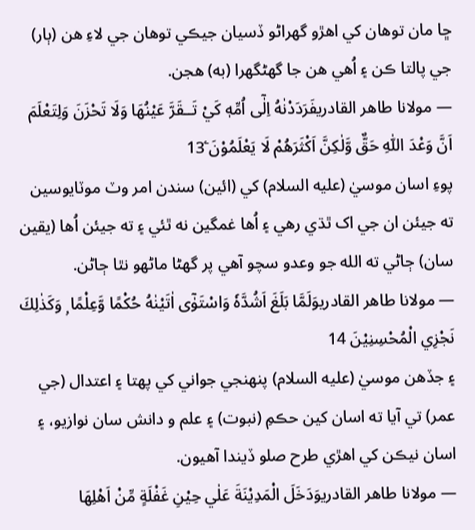ڇا مان توهان کي اهڙو گهراڻو ڏسيان جيڪي توهان جي لاءِ هن (ٻار) جي پالتا ڪن ۽ اُهي هن جا گهڻگهرا (به) هجن.
— مولانا طاھر القادريفَرَدَدْنٰهُ اِلٰٓى اُمِّهٖ كَيْ تَــقَرَّ عَيْنُهَا وَلَا تَحْزَنَ وَلِتَعْلَمَ اَنَّ وَعْدَ اللّٰهِ حَقٌّ وَّلٰكِنَّ اَكْثَرَهُمْ لَا يَعْلَمُوْنَ ۧ13
پوءِ اسان موسيٰ (عليه السلام) کي (ائين) سندن امر وٽ موٽايوسين ته جيئن ان جي اک ٿڌي رهي ۽ اُها غمگين نه ٿئي ۽ ته جيئن اُها (يقين سان) ڄاڻي ته الله جو وعدو سچو آهي پر گهڻا ماڻهو نٿا ڄاڻن.
— مولانا طاھر القادريوَلَمَّا بَلَغَ اَشُدَّهٗ وَاسْتَوٰٓى اٰتَيْنٰهُ حُكْمًا وَّعِلْمًا ۭ وَكَذٰلِكَ نَجْزِي الْمُحْسِنِيْنَ 14
۽ جڏهن موسيٰ (عليه السلام) پنهنجي جواني کي پهتا ۽ اعتدال (جي عمر) تي آيا ته اسان کين حڪمِ (نبوت) ۽ علم و دانش سان نوازيو، ۽ اسان نيڪن کي اهڙي طرح صلو ڏيندا آهيون.
— مولانا طاھر القادريوَدَخَلَ الْمَدِيْنَةَ عَلٰي حِيْنِ غَفْلَةٍ مِّنْ اَهْلِهَا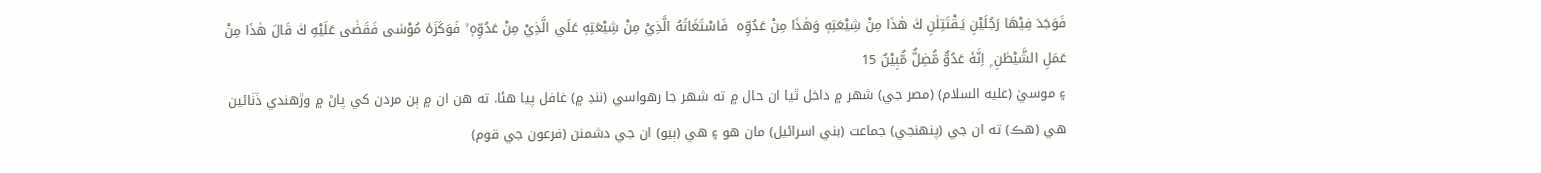فَوَجَدَ فِيْهَا رَجُلَيْنِ يَـقْتَتِلٰنِ ڭ هٰذَا مِنْ شِيْعَتِهٖ وَهٰذَا مِنْ عَدُوِّه  فَاسْتَغَاثَهُ الَّذِيْ مِنْ شِيْعَتِهٖ عَلَي الَّذِيْ مِنْ عَدُوِّهٖ ۙ فَوَكَزَهٗ مُوْسٰى فَقَضٰى عَلَيْهِ ڭ قَالَ هٰذَا مِنْ عَمَلِ الشَّيْطٰنِ ۭ اِنَّهٗ عَدُوٌّ مُّضِلٌّ مُّبِيْنٌ 15
۽ موسيٰ (عليه السلام) (مصر جي) شهر ۾ داخل ٿيا ان حال ۾ ته شهر جا رهواسي (ننڊ ۾) غافل پيا هئا. ته هن ان ۾ ٻن مردن کي پاڻ ۾ وڙهندي ڏٺائين هي (هڪ) ته ان جي (پنهنجي) جماعت (بني اسرائيل) مان هو ۽ هي (ٻيو) ان جي دشمنن (فرعون جي قوم)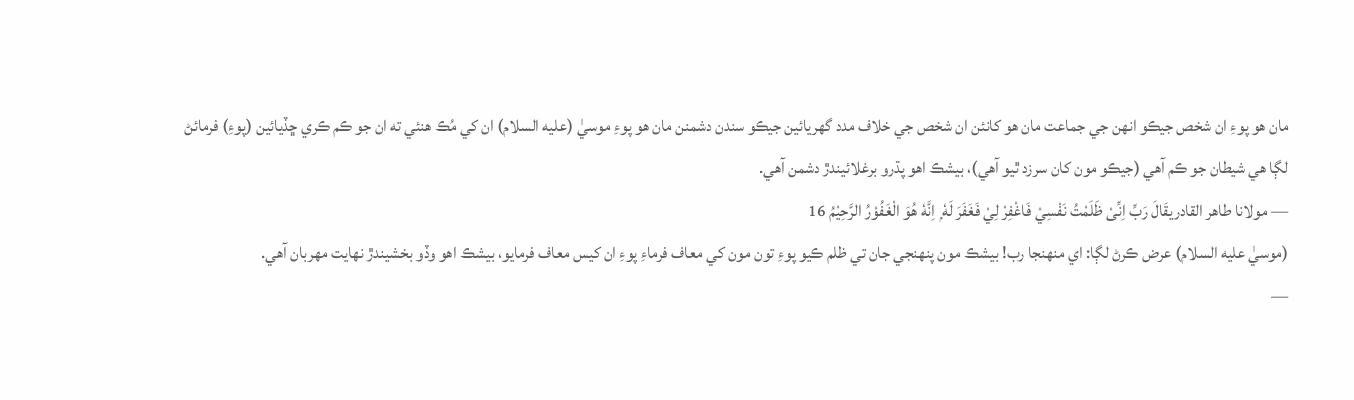مان هو پوءِ ان شخص جيڪو انهن جي جماعت مان هو کانئن ان شخص جي خلاف مدد گهريائين جيڪو سندن دشمنن مان هو پوءِ موسيٰ (عليه السلام) ان کي مُڪ هنئي ته ان جو ڪم ڪري ڇڏيائين (پوءِ) فرمائڻ لڳا هي شيطان جو ڪم آهي (جيڪو مون کان سرزد ٿيو آهي)، بيشڪ اهو پڌرو برغلائيندڙ دشمن آهي.
— مولانا طاھر القادريقَالَ رَبِّ اِنِّىْ ظَلَمْتُ نَفْسِيْ فَاغْفِرْ لِيْ فَغَفَرَ لَهٗ ۭ اِنَّهٗ هُوَ الْغَفُوْرُ الرَّحِيْمُ 16
(موسيٰ عليه السلام) عرض ڪرڻ لڳا: اي منهنجا رب! بيشڪ مون پنهنجي جان تي ظلم ڪيو پوءِ تون مون کي معاف فرماءِ پوءِ ان کيس معاف فرمايو، بيشڪ اهو وڏو بخشيندڙ نهايت مهربان آهي.
—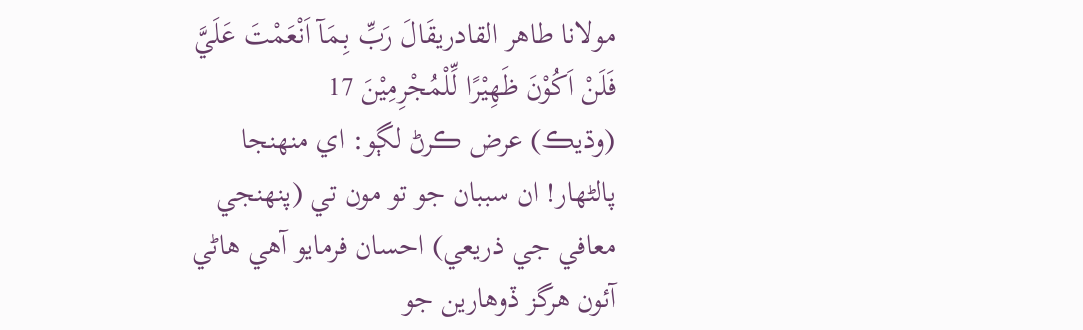مولانا طاھر القادريقَالَ رَبِّ بِـمَآ اَنْعَمْتَ عَلَيَّ فَلَنْ اَكُوْنَ ظَهِيْرًا لِّلْمُجْرِمِيْنَ 17
(وڌيڪ) عرض ڪرڻ لڳو: اي منهنجا پالڻهار! ان سببان جو تو مون تي (پنهنجي معافي جي ذريعي) احسان فرمايو آهي هاڻي آئون هرگز ڏوهارين جو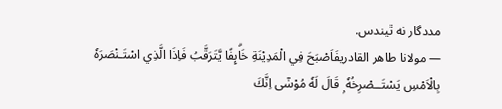مددگار نه ٿيندس.
— مولانا طاھر القادريفَاَصْبَحَ فِي الْمَدِيْنَةِ خَاۗىِٕفًا يَّتَرَقَّبُ فَاِذَا الَّذِي اسْتَـنْصَرَهٗ بِالْاَمْسِ يَسْتَــصْرِخُهٗ ۭ قَالَ لَهٗ مُوْسٰٓى اِنَّكَ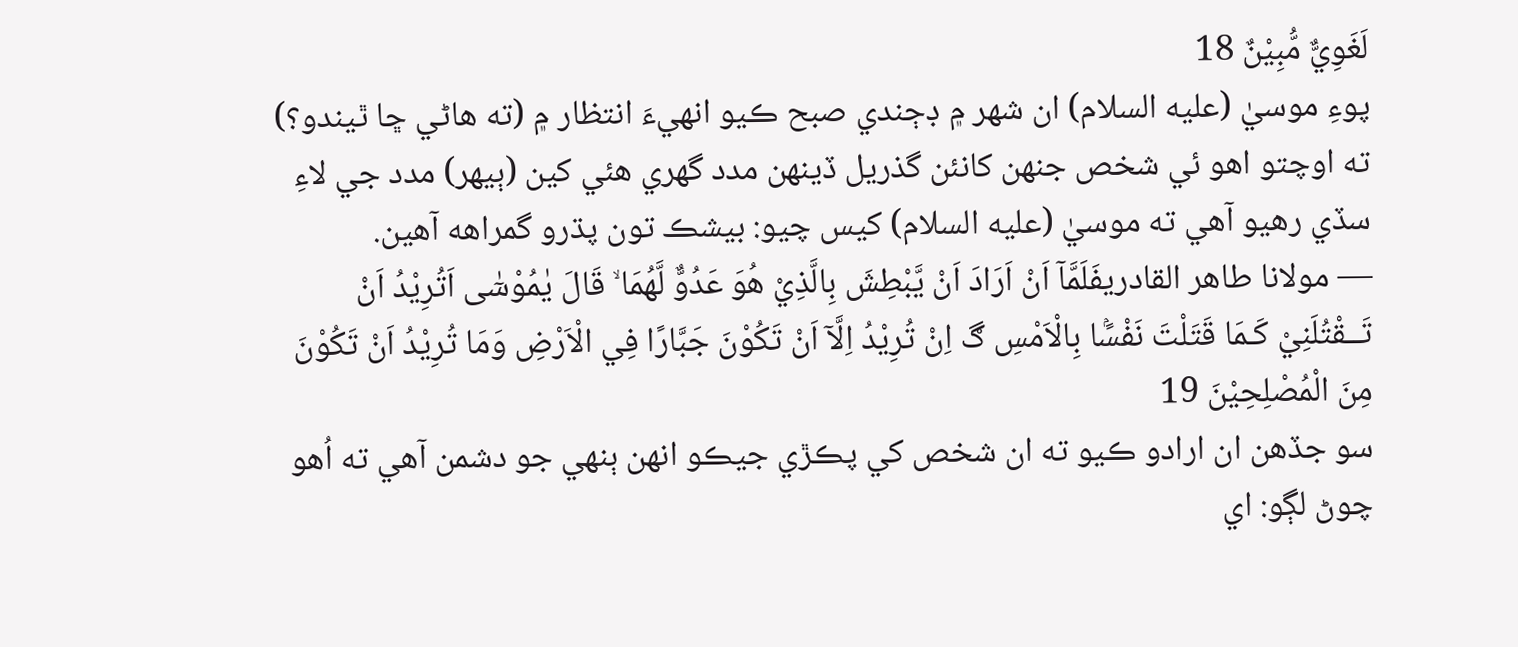لَغَوِيٌّ مُّبِيْنٌ 18
پوءِ موسيٰ (عليه السلام) ان شهر ۾ ڊڄندي صبح ڪيو انهيءَ انتظار ۾ (ته هاڻي ڇا ٿيندو؟) ته اوچتو اهو ئي شخص جنهن کانئن گذريل ڏينهن مدد گهري هئي کين (ٻيهر) مدد جي لاءِ سڏي رهيو آهي ته موسيٰ (عليه السلام) کيس چيو: بيشڪ تون پڌرو گمراهه آهين.
— مولانا طاھر القادريفَلَمَّآ اَنْ اَرَادَ اَنْ يَّبْطِشَ بِالَّذِيْ هُوَ عَدُوٌّ لَّهُمَا ۙ قَالَ يٰمُوْسٰٓى اَتُرِيْدُ اَنْ تَــقْتُلَنِيْ كَـمَا قَتَلْتَ نَفْسًۢا بِالْاَمْسِ ڰ اِنْ تُرِيْدُ اِلَّآ اَنْ تَكُوْنَ جَبَّارًا فِي الْاَرْضِ وَمَا تُرِيْدُ اَنْ تَكُوْنَ مِنَ الْمُصْلِحِيْنَ 19
سو جڏهن ان ارادو ڪيو ته ان شخص کي پڪڙي جيڪو انهن ٻنهي جو دشمن آهي ته اُهو چوڻ لڳو: اي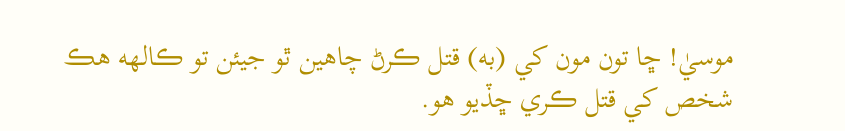موسيٰ! ڇا تون مون کي (به) قتل ڪرڻ چاهين ٿو جيئن تو ڪالهه هڪ شخص کي قتل ڪري ڇڏيو هو.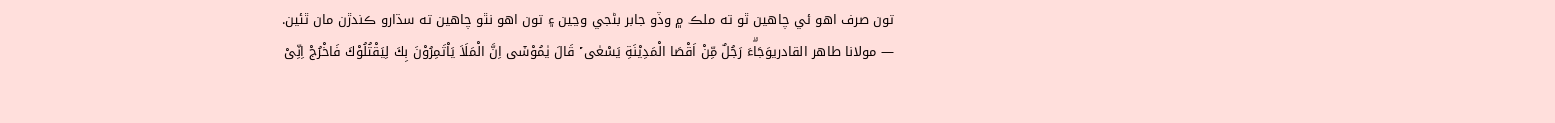تون صرف اهو ئي چاهين ٿو ته ملڪ ۾ وڏو جابر بڻجي وڃين ۽ تون اهو نٿو چاهين ته سڌارو ڪندڙن مان ٿئين.
— مولانا طاھر القادريوَجَاۗءَ رَجُلٌ مِّنْ اَقْصَا الْمَدِيْنَةِ يَسْعٰى ۡ قَالَ يٰمُوْسٰٓى اِنَّ الْمَلَاَ يَاْتَمِرُوْنَ بِكَ لِيَقْتُلُوْكَ فَاخْرُجْ اِنِّىْ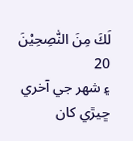لَكَ مِنَ النّٰصِحِيْنَ 20
۽ شهر جي آخري ڇيڙي کان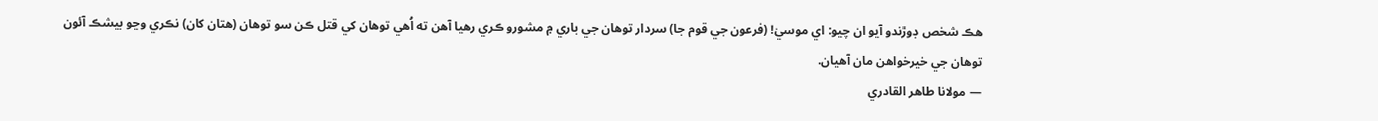هڪ شخص ڊوڙندو آيو ان چيو: اي موسيٰ! (فرعون جي قوم جا) سردار توهان جي باري ۾ مشورو ڪري رهيا آهن ته اُهي توهان کي قتل ڪن سو توهان (هتان کان) نڪري وڃو بيشڪ آئون توهان جي خيرخواهن مان آهيان.
— مولانا طاھر القادري